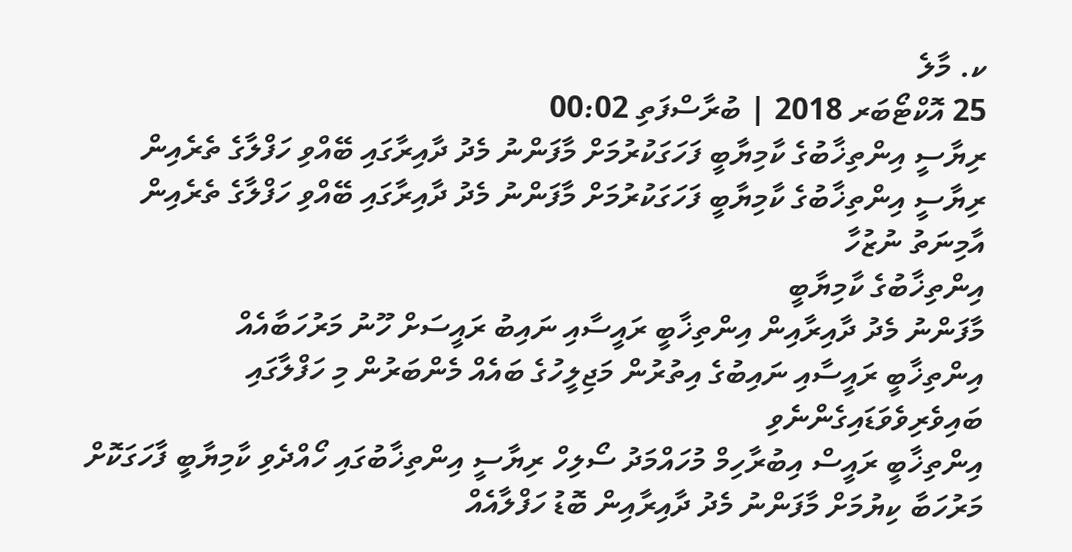ކ. މާލެ
25 އޮކްޓޯބަރ 2018 | ބުރާސްފަތި 00:02
ރިޔާސީ އިންތިޚާބުގެ ކާމިޔާބީ ފަހަގަކުރުމަށް މާފަންނު މެދު ދާއިރާގައި ބޭއްވި ހަފްލާގެ ތެރެއިން
ރިޔާސީ އިންތިޚާބުގެ ކާމިޔާބީ ފަހަގަކުރުމަށް މާފަންނު މެދު ދާއިރާގައި ބޭއްވި ހަފްލާގެ ތެރެއިން
އާމިނަތު ނުޒުހާ
އިންތިޚާބުގެ ކާމިޔާބީ
މާފަންނު މެދު ދާއިރާއިން އިންތިޚާބީ ރައީސާއި ނައިބު ރައީސަށް ހޫނު މަރުހަބާއެއް
އިންތިޚާބީ ރައީސާއި ނައިބުގެ އިތުރުން މަޖިލީހުގެ ބައެއް މެންބަރުން މި ހަފްލާގައި ބައިވެރިވެވަޑައިގެންނެވި
އިންތިޚާބީ ރައީސް އިބުރާހިމް މުހައްމަދު ސޯލިހް ރިޔާސީ އިންތިޚާބުގައި ހޯއްދެވި ކާމިޔާބީ ފާހަގަކޮށް މަރުހަބާ ކިޔުމަށް މާފަންނު މެދު ދާއިރާއިން ބޮޑު ހަފްލާއެއް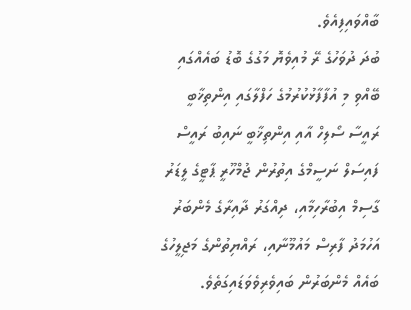ބާއްވައިފިއެވެ.
ބުދަ ދުވަހުގެ ރޭ މުއިވެޔޮ މަގުގެ ބޮޑު ބައެއްގައި ބޭއްވި މި އުފާފާޅުކުރުމުގެ ހަފްލާގައި އިންތިޚާބީ ރައީސާ ސޯލިހް އާއި އިންތިޚާބީ ނައިބު ރައީސް ފައިސަލް ނަސީމްގެ އިތުރުން ޖުމްހޫރީ ޕާޓީގެ ލީޑަރު ގާސިމް އިބުރާހިމާއި، ދިއްގަރު ދާއިރާގެ މެންބަރު އަހުމަދު ފާރިސް މައުމޫނާއި، ރައްޔިތުންގެ މަޖިލީހުގެ ބައެއް މެންބަރުން ބައިވެރިވެވަޑައިގަތެވެ.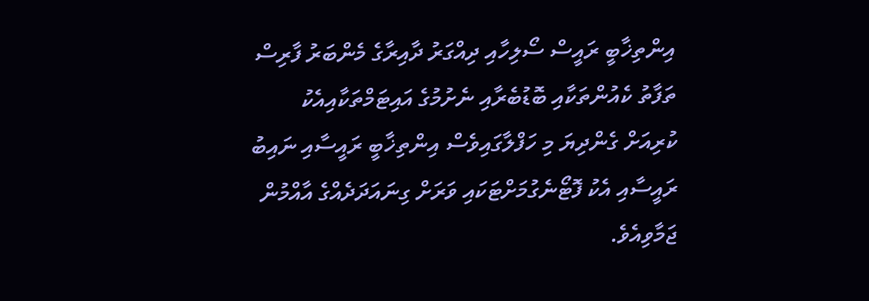އިންތިޚާބީ ރައީސް ސޯލިހާއި ދިއްގަރު ދާއިރާގެ މެންބަރު ފާރިސް
ތަފާތު ކެއުންތަކާއި ބޮޑުބެރާއި ނެށުމުގެ އައިޓަމްތަކާއިއެކު ކުރިއަށް ގެންދިޔަ މި ހަފްލާގައިވެސް އިންތިޚާބީ ރައީސާއި ނައިބު ރައީސާއި އެކު ފޮޓޯނެގުމަށްޓަކައި ވަރަށް ގިނައަދަދެއްގެ އާއްމުން ޖަމާވިއެވެ.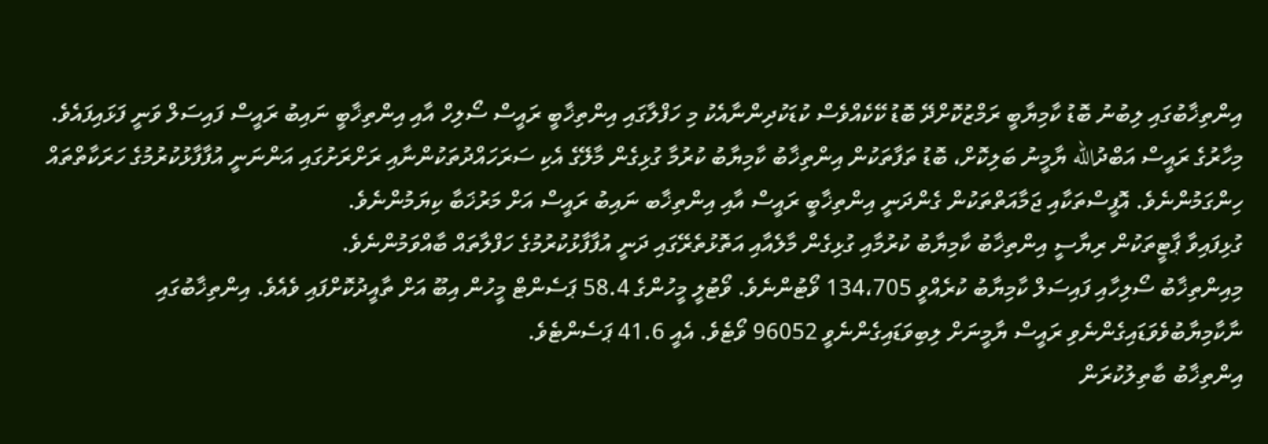އިންތިޚާބުގައި ލިބުނު ބޮޑު ކާމިޔާބީ ރަމްޒުކޮށްދޭ ބޮޑު ކޭކެއްވެސް ކުޑަކުދިންނާއެކު މި ހަފްލާގައި އިންތިޚާބީ ރައީސް ސޯލިހް އާއި އިންތިޚާބީ ނައިބު ރައީސް ފައިސަލް ވަނީ ފަޅައިފައެވެ.
މިހާރުގެ ރައީސް އަބްދުالله ޔާމީނު ބަލިކޮށް، ބޮޑު ތަފާތަކުން އިންތިޚާބު ކާމިޔާބު ކުރުމާ ގުޅިގެން މާލޭގެ އެކި ސަރަހައްދުތަކުންނާއި ރަށްރަށުގައި އަންނަނީ އުފާފާޅުކުރުމުގެ ހަރަކާތްތައް ހިންގަމުންނެވެ. އޮފީސްތަކާއި ޖަމާއަތްތަކުން ގެންދަނީ އިންތިޚާބީ ރައީސް އާއި އިންތިޚާބ ނައިބު ރައީސް އަށް މަރުޚަބާ ކިޔަމުންނެވެ.
ގުޅިފައިވާ ޕާޓީތަކުން ރިޔާސީ އިންތިޚާބު ކާމިޔާބު ކުރުމާއި ގުޅިގެން މާލެއާއި އަތޮޅުތެރޭގައި ދަނީ އުފާފާޅުކުރުމުގެ ހަފްލާތައް ބާއްވަމުންނެވެ.
މިއިންތިޚާބު ސޯލިހާއި ފައިސަލް ކާމިޔާބު ކުރެއްވީ 134،705 ވޯޓުންނެވެ. ވޯޓުލީ މީހުންގެ 58.4 ޕަސެންޓް މީހުން އިބޫ އަށް ތާއީދުކޮށްފައި ވެއެވެ. އިންތިޚާބުގައި ނާކާމިޔާބުވެވަޑައިގެންނެވި ރައީސް ޔާމީނަށް ލިބިވަޑައިގެންނެވީ 96052 ވޯޓެވެ. އެއީ 41.6 ޕަސެންޓެވެ.
އިންތިޚާބު ބާތިލުކުރަން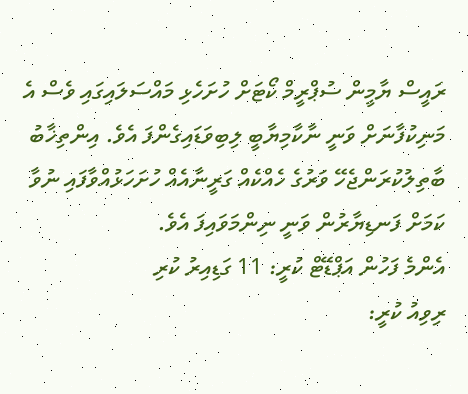ރައީސް ޔާމީން ސުޕްރީމް ކޯޓަށް ހުށަހެޅި މައްސަލައިގައި ވެސް އެ މަނިކުފާނަށް ވަނީ ނާކާމިޔާބީ ލިބިވަޑައިގެންފަ އެވެ. އިންތިޚާބު ބާތިލުކުރަންޖެހޭ ވަރުގެ ހެއްކެއް ގަރީނާއެއް ހުށަހަޅުއްވާފައި ނުވާ ކަމަށް ފަނޑިޔާރުން ވަނީ ނިންމަވައިފަ އެވެ.
އެންމެ ފަހުން އަޕްޑޭޓް ކުރީ: 11 ގަޑިއިރު ކުރި
ރިވިއު ކުރީ: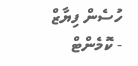ހުސެން ފިޔާޒް
- ކޮމެންޓް